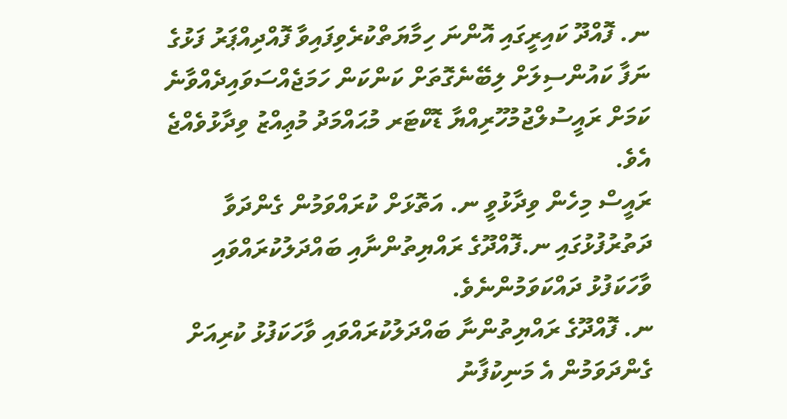ނ. ފޮއްދޫ ކައިރީގައި އޮންނަ ހިމާޔަތްކުރެވިފައިވާ ފޮއްދިއްޕަރު ފަޅުގެ ނަފާ ކައުންސިލަށް ލިބޭނެގޮތަށް ކަންކަން ހަމަޖެއްސަވައިދެއްވާނެ ކަމަށް ރައީސުލްޖުމުހޫރިއްޔާ ޑޮކްޓަރ މުޙައްމަދު މުޢިއްޒު ވިދާޅުވެއްޖެ އެވެ.
ރައީސް މިހެން ވިދާޅުވީ ނ. އަތޮޅަށް ކުރައްވަމުން ގެންދަވާ ދަތުރުފުޅުގައި ނ.ފޮއްދޫގެ ރައްޔިތުންނާއި ބައްދަލުކުރައްވައި ވާހަކަފުޅު ދައްކަވަމުންނެވެ.
ނ. ފޮއްދޫގެ ރައްޔިތުންނާ ބައްދަލުކުރައްވައި ވާހަކަފުޅު ކުރިއަށް ގެންދަވަމުން އެ މަނިކުފާނު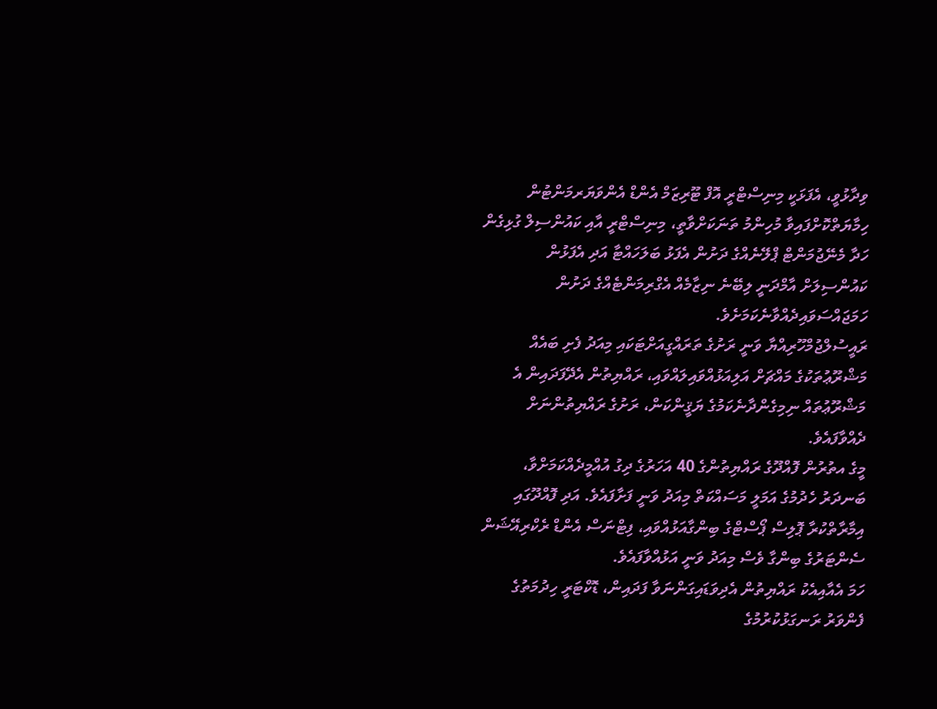ވިދާޅުވީ، އެފަޅަކީ މިނިސްޓްރީ އޮފް ޓޫރިޒަމް އެންޑް އެންވަޔަރމަންޓުން ހިމާޔަތްކޮށްފައިވާ މުހިންމު ތަނަކަށްވާތީ، މިނިސްޓްރީ އާއި ކައުންސިލް ގުޅިގެން ހަދާ މެނޭޖުމަންޓް ޕްލޭނެއްގެ ދަށުން އެފަޅު ބަލަހައްޓާ އަދި އެފަޅުން ކައުންސިލަށް އާމްދަނީ ލިބޭނެ ނިޒާމެއް އެގްރިމަންޓެއްގެ ދަށުން ހަމަޖައްސަވައިދެއްވާނެކަމަށެވެ.
ރައީސުލްޖުމްހޫރިއްޔާ ވަނީ ރަށުގެ ތަރައްގީއަށްޓަކައި މިއަދު ފެށި ބައެއް މަޝްރޫޢުތަކުގެ މައްޗަށް އަލިއަޅުއްވައިލައްވައި، ރައްޔިތުން އެދޭފަދައިން އެ މަޝްރޫޢުތައް ނިމިގެންދާނެކަމުގެ ޔަޤީންކަން، ރަށުގެ ރައްޔިތުންނަށް ދެއްވާފައެވެ.
މީގެ އތުރުން ފޮއްދޫގެ ރައްޔިތުންގެ 40 އަހަރުގެ ދިގު އުއްމީދެއްކަމަށްވާ، ބަނދަރު ހެދުމުގެ އަމަލީ މަސައްކަތް މިއަދު ވަނީ ފަށާފައެވެ. އަދި ފޮއްދޫގައި އިމާރާތްކުރާ ޕޮލިސް ޕޯސްޓްގެ ބިންގާއަޅުއްވައި، ފިޓްނަސް އެންޑް ރެކްރިއޭޝަން ސެންޓަރުގެ ބިންގާ ވެސް މިއަދު ވަނީ އަޅުއްވާފައެވެ.
ހަމަ އެއާއިއެކު ރައްޔިތުން އެދިވަޑައިގަންނަވާ ފަދައިން، ޑޮކްޓަރީ ހިދުމަތުގެ ފެންވަރު ރަނގަޅުކުރުމުގެ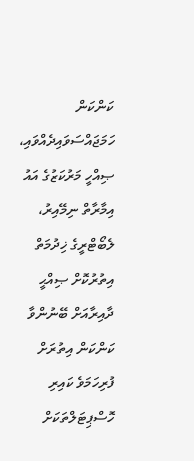ކަންކަން ހަމަޖައްސަވައިދެއްވައި، ޞިއްހީ މަރުކަޒުގެ އައު އިމާރާތް ނިމޭއިރު، ލެބޯޓްރީގެ ޚިދުމަތް އިތުރުކޮށް ޞިއްޙީ ދާއިރާއަށް ބޭނުންވާ ކަންކަން އިތުރަށް ފުރިހަމަވެ ކައިރި ހޮސްޕިޓަލްތަކަށް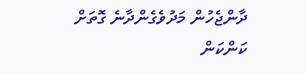ދާންޖެހުން މަދުވެގެންދާނެ ގޮތަށް ކަންކަން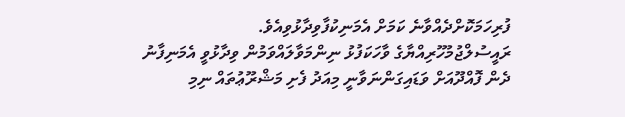ފުރިހަމަކޮށްދެއްވާނެ ކަމަށް އެމަނިކުފާވިދާޅުވިއެވެ.
ރައީސުލްޖުމުހޫރިއްޔާގެ ވާހަކަފުޅު ނިންމަވާލައްވަމުން ވިދާޅުވީ އެމަނިފާނު ދެން ފޮއްދޫއަށް ވަޑައިގަންނަވާނީ މިއަދު ފެށި މަޝްރޫޢުތައް ނިމި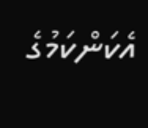އެކަންކަމުގެ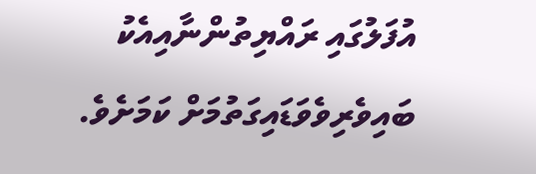އުފަލުގައި ރައްޔިތުންނާއިއެކު ބައިވެރިވެވަޑައިގަތުމަށް ކަމަށެވެ.